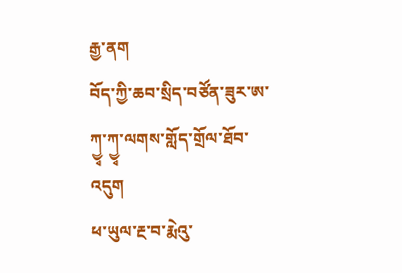རྒྱ་ནག
བོད་ཀྱི་ཆབ་སྲིད་བཙོན་ཟུར་ཨ་ཀྱྭ་ཀྱྭ་ལགས་གློད་གྲོལ་ཐོབ་འདུག
ཕ་ཡུལ་རྔ་བ་རྨེའུ་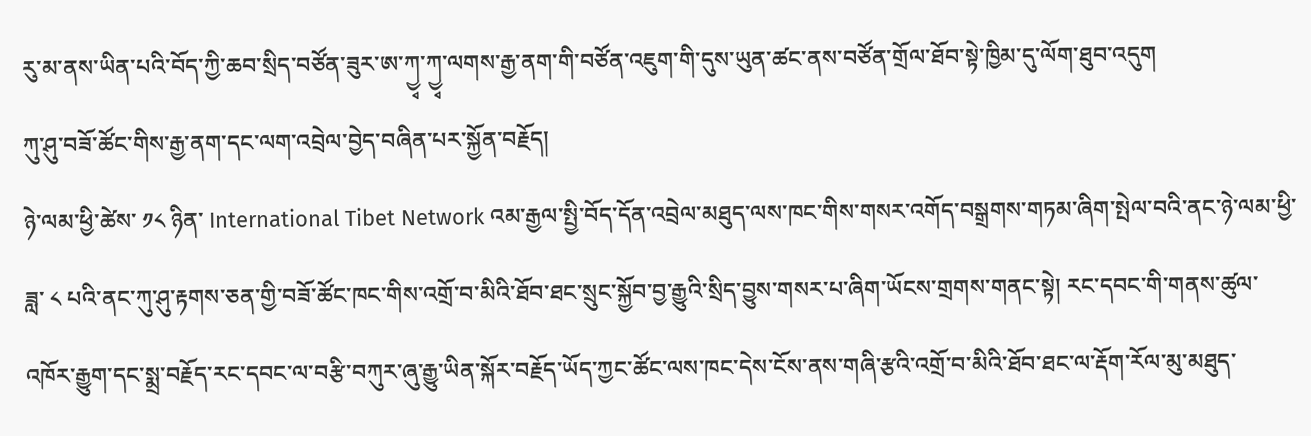རུ་མ་ནས་ཡིན་པའི་བོད་ཀྱི་ཆབ་སྲིད་བཙོན་ཟུར་ཨ་ཀྱྭ་ཀྱྭ་ལགས་རྒྱ་ནག་གི་བཙོན་འཇུག་གི་དུས་ཡུན་ཚང་ནས་བཙོན་གྲོལ་ཐོབ་སྟེ་ཁྱིམ་དུ་ལོག་ཐུབ་འདུག
ཀུ་ཤུ་བཟོ་ཚོང་གིས་རྒྱ་ནག་དང་ལག་འབྲེལ་བྱེད་བཞིན་པར་སྐྱོན་བརྗོད།
ཉེ་ལམ་ཕྱི་ཚེས་ ༡༨ ཉིན་ International Tibet Network འམ་རྒྱལ་སྤྱི་བོད་དོན་འབྲེལ་མཐུད་ལས་ཁང་གིས་གསར་འགོད་བསྒྲགས་གཏམ་ཞིག་སྤེལ་བའི་ནང་ཉེ་ལམ་ཕྱི་ཟླ་ ༨ པའི་ནང་ཀུ་ཤུ་རྟགས་ཅན་གྱི་བཟོ་ཚོང་ཁང་གིས་འགྲོ་བ་མིའི་ཐོབ་ཐང་སྲུང་སྐྱོབ་བྱ་རྒྱུའི་སྲིད་བྱུས་གསར་པ་ཞིག་ཡོངས་གྲགས་གནང་སྟེ། རང་དབང་གི་གནས་ཚུལ་འཁོར་རྒྱུག་དང་སྨྲ་བརྗོད་རང་དབང་ལ་བརྩི་བཀུར་ཞུ་རྒྱུ་ཡིན་སྐོར་བརྗོད་ཡོད་ཀྱང་ཚོང་ལས་ཁང་དེས་ངོས་ནས་གཞི་རྩའི་འགྲོ་བ་མིའི་ཐོབ་ཐང་ལ་རྡོག་རོལ་མུ་མཐུད་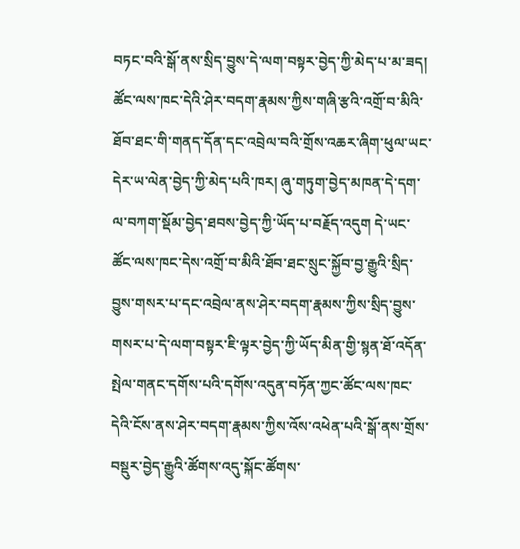བཏང་བའི་སྒོ་ནས་སྲིད་བྱུས་དེ་ལག་བསྟར་བྱེད་ཀྱི་མེད་པ་མ་ཟད། ཚོང་ལས་ཁང་དེའི་ཤེར་བདག་རྣམས་ཀྱིས་གཞི་རྩའི་འགྲོ་བ་མིའི་ཐོབ་ཐང་གི་གནད་དོན་དང་འབྲེལ་བའི་གྲོས་འཆར་ཞིག་ཕུལ་ཡང་དེར་ཡ་ལེན་བྱེད་ཀྱི་མེད་པའི་ཁར། ཞུ་གཏུག་བྱེད་མཁན་དེ་དག་ལ་བཀག་སྡོམ་བྱེད་ཐབས་བྱེད་ཀྱི་ཡོད་པ་བརྗོད་འདུག དེ་ཡང་ཚོང་ལས་ཁང་དེས་འགྲོ་བ་མིའི་ཐོབ་ཐང་སྲུང་སྐྱོབ་བྱ་རྒྱུའི་སྲིད་བྱུས་གསར་པ་དང་འབྲེལ་ནས་ཤེར་བདག་རྣམས་ཀྱིས་སྲིད་བྱུས་གསར་པ་དེ་ལག་བསྟར་ཇི་ལྟར་བྱེད་ཀྱི་ཡོད་མིན་གྱི་སྙན་ཐོ་འདོན་སྤེལ་གནང་དགོས་པའི་དགོས་འདུན་བཏོན་ཀྱང་ཚོང་ལས་ཁང་དེའི་ངོས་ནས་ཤེར་བདག་རྣམས་ཀྱིས་འོས་འཕེན་པའི་སྒོ་ནས་གྲོས་བསྡུར་བྱེད་རྒྱུའི་ཚོགས་འདུ་སྐོང་ཚོགས་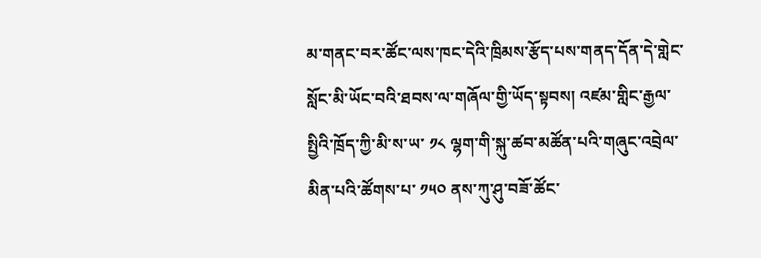མ་གནང་བར་ཚོང་ལས་ཁང་དེའི་ཁྲིམས་རྩོད་པས་གནད་དོན་དེ་གླེང་སློང་མི་ཡོང་བའི་ཐབས་ལ་གཞོལ་གྱི་ཡོད་སྟབས། འཛམ་གླིང་རྒྱལ་སྤྱིའི་ཁྲོད་ཀྱི་མི་ས་ཡ་ ༡༨ ལྷག་གི་སྐུ་ཚབ་མཚོན་པའི་གཞུང་འབྲེལ་མིན་པའི་ཚོགས་པ་ ༡༥༠ ནས་ཀུ་ཤུ་བཟོ་ཚོང་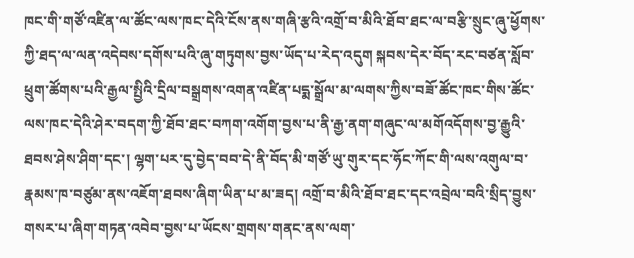ཁང་གི་གཙོ་འཛིན་ལ་ཚོང་ལས་ཁང་དེའི་ངོས་ནས་གཞི་རྩའི་འགྲོ་བ་མིའི་ཐོབ་ཐང་ལ་བརྩི་སྲུང་ཞུ་ཕྱོགས་ཀྱི་ཐད་ལ་ལན་འདེབས་དགོས་པའི་ཞུ་གཏུགས་བྱས་ཡོད་པ་རེད་འདུག སྐབས་དེར་བོད་རང་བཙན་སློབ་ཕྲུག་ཚོགས་པའི་རྒྱལ་སྤྱིའི་དྲིལ་བསྒྲགས་འགན་འཛིན་པདྨ་སྒྲོལ་མ་ལགས་ཀྱིས་བཟོ་ཚོང་ཁང་གིས་ཚོང་ལས་ཁང་དེའི་ཤེར་བདག་ཀྱི་ཐོབ་ཐང་བཀག་འགོག་བྱས་པ་ནི་རྒྱ་ནག་གཞུང་ལ་མགོའདོགས་བྱ་རྒྱུའི་ཐབས་ཤེས་ཤིག་དང་། ལྷག་པར་དུ་བྱེད་བབ་དེ་ནི་བོད་མི་གཙོ་ཡུ་གུར་དང་ཧོང་ཀོང་གི་ལས་འགུལ་བ་རྣམས་ཁ་བཙུམ་ནས་འཇོག་ཐབས་ཞིག་ཡིན་པ་མ་ཟད། འགྲོ་བ་མིའི་ཐོབ་ཐང་དང་འབྲེལ་བའི་སྲིད་བྱུས་གསར་པ་ཞིག་གཏན་འབེབ་བྱས་པ་ཡོངས་གྲགས་གནང་ནས་ལག་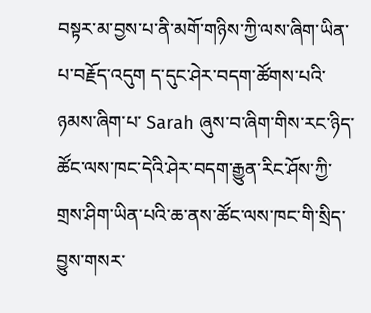བསྟར་མ་བྱས་པ་ནི་མགོ་གཉིས་ཀྱི་ལས་ཞིག་ཡིན་པ་བརྗོད་འདུག ད་དུང་ཤེར་བདག་ཚོགས་པའི་ཉམས་ཞིག་པ་ Sarah ཞུས་བ་ཞིག་གིས་རང་ཉིད་ཚོང་ལས་ཁང་དེའི་ཤེར་བདག་རྒྱུན་རིང་ཤོས་ཀྱི་གྲས་ཤིག་ཡིན་པའི་ཆ་ནས་ཚོང་ལས་ཁང་གི་སྲིད་བྱུས་གསར་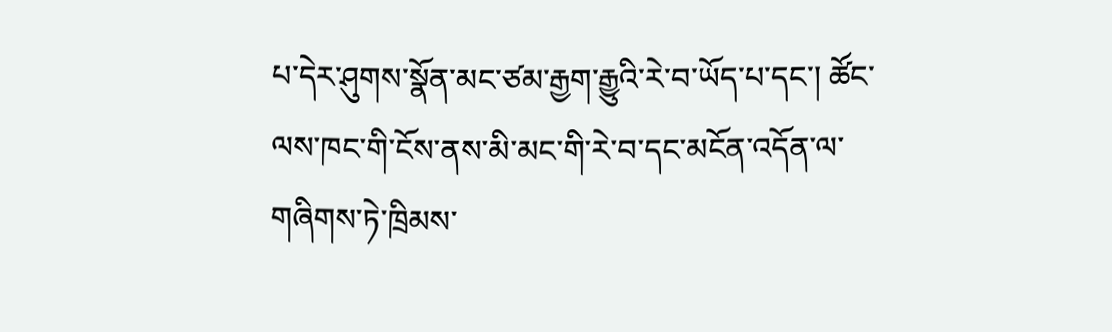པ་དེར་ཤུགས་སྣོན་མང་ཙམ་རྒྱག་རྒྱུའི་རེ་བ་ཡོད་པ་དང་། ཚོང་ལས་ཁང་གི་ངོས་ནས་མི་མང་གི་རེ་བ་དང་མངོན་འདོན་ལ་གཞིགས་ཏེ་ཁྲིམས་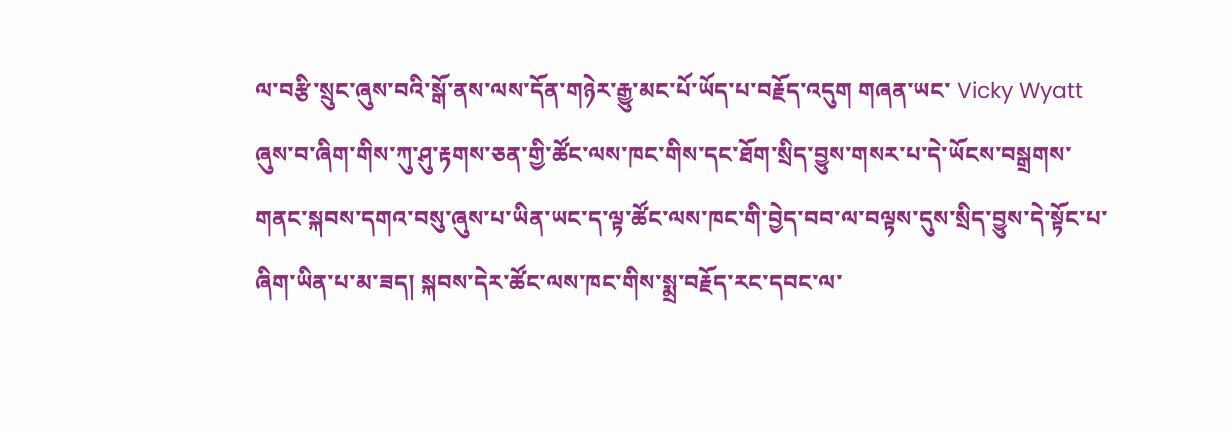ལ་བརྩི་སྲུང་ཞུས་བའི་སྒོ་ནས་ལས་དོན་གཉེར་རྒྱུ་མང་པོ་ཡོད་པ་བརྗོད་འདུག གཞན་ཡང་ Vicky Wyatt ཞུས་བ་ཞིག་གིས་ཀུ་ཤུ་རྟགས་ཅན་གྱི་ཚོང་ལས་ཁང་གིས་དང་ཐོག་སྲིད་བྱུས་གསར་པ་དེ་ཡོངས་བསྒྲགས་གནང་སྐབས་དགའ་བསུ་ཞུས་པ་ཡིན་ཡང་ད་ལྟ་ཚོང་ལས་ཁང་གི་བྱེད་བབ་ལ་བལྟས་དུས་སྲིད་བྱུས་དེ་སྟོང་པ་ཞིག་ཡིན་པ་མ་ཟད། སྐབས་དེར་ཚོང་ལས་ཁང་གིས་སྨྲ་བརྗོད་རང་དབང་ལ་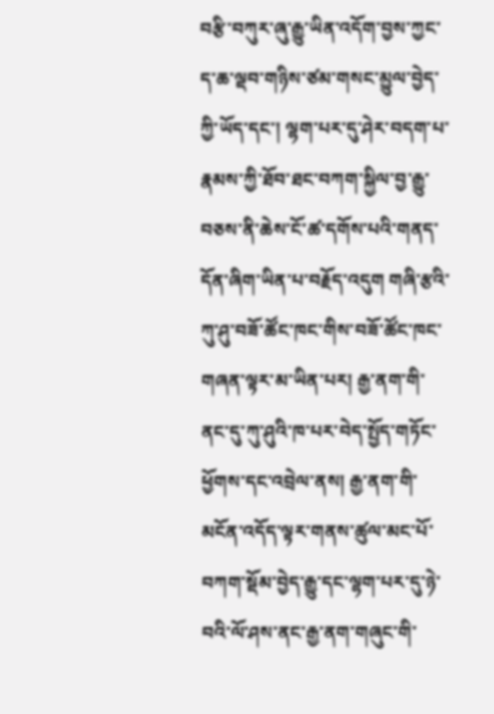བརྩི་བཀུར་ཞུ་རྒྱུ་ཡིན་འདོག་བྱས་ཀྱང་ད་ཆ་ལྡབ་གཉིས་ཙམ་གསང་མྱུལ་བྱེད་ཀྱི་ཡོད་དང་། ལྷག་པར་དུ་ཤེར་བདག་པ་རྣམས་ཀྱི་ཐོབ་ཐང་བཀག་སྐྱིལ་བྱ་རྒྱུ་བཅས་ནི་ཆེས་ངོ་ཚ་དགོས་པའི་གནད་དོན་ཞིག་ཡིན་པ་བརྗོད་འདུག གཞི་རྩའི་ཀུ་ཤུ་བཟོ་ཚོང་ཁང་གིས་བཟོ་ཚོང་ཁང་གཞན་ལྟར་མ་ཡིན་པར། རྒྱ་ནག་གི་ནང་དུ་ཀུ་ཤུའི་ཁ་པར་བེད་སྤྱོད་གཏོང་ཕྱོགས་དང་འབྲེལ་ནས། རྒྱ་ནག་གི་མངོན་འདོད་ལྟར་གནས་ཚུལ་མང་པོ་བཀག་སྡོམ་བྱེད་རྒྱུ་དང་ལྷག་པར་དུ་ཉེ་བའི་ལོ་ཤས་ནང་རྒྱ་ནག་གཞུང་གི་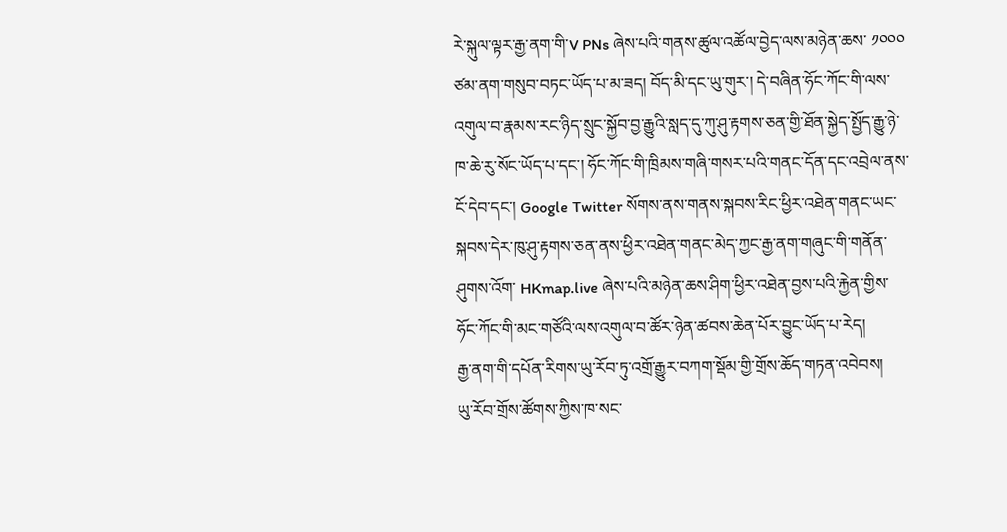རེ་སྐུལ་ལྟར་རྒྱ་ནག་གི་V PNs ཞེས་པའི་གནས་ཚུལ་འཚོལ་བྱེད་ལས་མཉེན་ཆས་ ༡༠༠༠ ཙམ་ནག་གསུབ་བཏང་ཡོད་པ་མ་ཟད། བོད་མི་དང་ཡུ་གུར་། དེ་བཞིན་ཧོང་ཀོང་གི་ལས་འགུལ་བ་རྣམས་རང་ཉིད་སྲུང་སྐྱོབ་བྱ་རྒྱུའི་སླད་དུ་ཀུ་ཤུ་རྟགས་ཅན་གྱི་ཐོན་སྐྱེད་སྤྱོད་རྒྱུ་ཉེ་ཁ་ཆེ་རུ་སོང་ཡོད་པ་དང་། ཧོང་ཀོང་གི་ཁྲིམས་གཞི་གསར་པའི་གནང་དོན་དང་འབྲེལ་ནས་ངོ་དེབ་དང་། Google Twitter སོགས་ནས་གནས་སྐབས་རིང་ཕྱིར་འཐེན་གནང་ཡང་སྐབས་དེར་ཁུ་ཤུ་རྟགས་ཅན་ནས་ཕྱིར་འཐེན་གནང་མེད་ཀྱང་རྒྱ་ནག་གཞུང་གི་གནོན་ཤུགས་འོག་ HKmap.live ཞེས་པའི་མཉེན་ཆས་ཤིག་ཕྱིར་འཐེན་བྱས་པའི་རྐྱེན་གྱིས་ཧོང་ཀོང་གི་མང་གཙོའི་ལས་འགུལ་བ་ཚོར་ཉེན་ཚབས་ཆེན་པོར་བྱུང་ཡོད་པ་རེད།
རྒྱ་ནག་གི་དཔོན་རིགས་ཡུ་རོབ་ཏུ་འགྲོ་རྒྱུར་བཀག་སྡོམ་གྱི་གྲོས་ཆོད་གཏན་འབེབས།
ཡུ་རོབ་གྲོས་ཚོགས་ཀྱིས་ཁ་སང་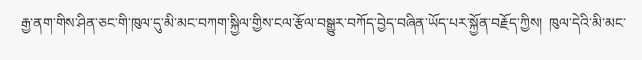རྒྱ་ནག་གིས་ཤིན་ཅང་གི་ཁུལ་དུ་མི་མང་བཀག་སྐྱིལ་གྱིས་ངལ་རྩོལ་བསྒྱུར་བཀོད་བྱེད་བཞིན་ཡོད་པར་སྐྱོན་བརྗོད་ཀྱིས།  ཁུལ་དེའི་མི་མང་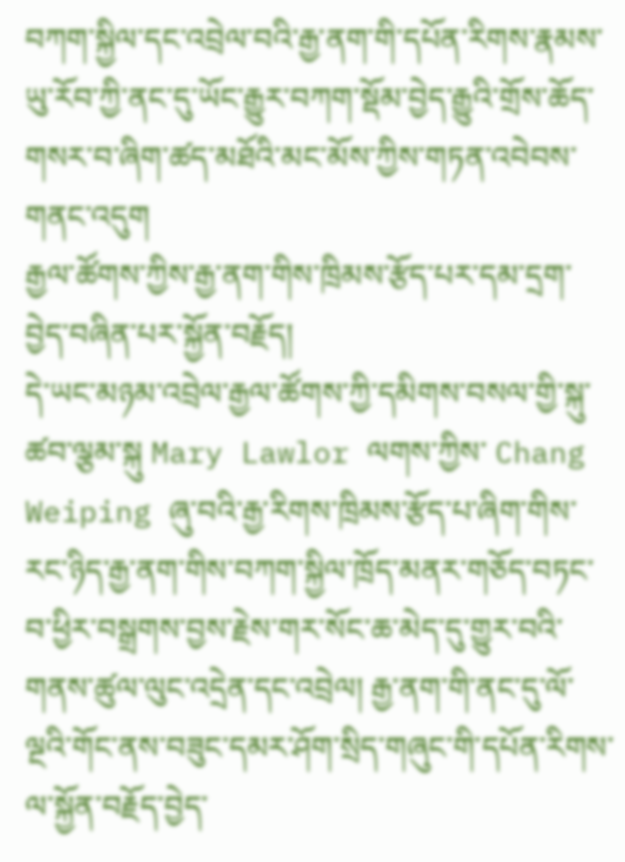བཀག་སྐྱིལ་དང་འབྲེལ་བའི་རྒྱ་ནག་གི་དཔོན་རིགས་རྣམས་ཡུ་རོབ་ཀྱི་ནང་དུ་ཡོང་རྒྱུར་བཀག་སྡོམ་བྱེད་རྒྱུའི་གྲོས་ཆོད་གསར་བ་ཞིག་ཚད་མཐོའི་མང་མོས་ཀྱིས་གཏན་འབེབས་གནང་འདུག
རྒྱལ་ཚོགས་ཀྱིས་རྒྱ་ནག་གིས་ཁྲིམས་རྩོད་པར་དམ་དྲག་བྱེད་བཞིན་པར་སྐྱོན་བརྗོད།
དེ་ཡང་མཉམ་འབྲེལ་རྒྱལ་ཚོགས་ཀྱི་དམིགས་བསལ་གྱི་སྐུ་ཚབ་ལྕམ་སྐུ Mary Lawlor ལགས་ཀྱིས་ Chang Weiping ཞུ་བའི་རྒྱ་རིགས་ཁྲིམས་རྩོད་པ་ཞིག་གིས་རང་ཉིད་རྒྱ་ནག་གིས་བཀག་སྐྱིལ་ཁྲོད་མནར་གཅོད་བཏང་བ་ཕྱིར་བསྒྲགས་བྱས་རྗེས་གར་སོང་ཆ་མེད་དུ་གྱུར་བའི་གནས་ཚུལ་ལུང་འདྲེན་དང་འབྲེལ། རྒྱ་ནག་གི་ནང་དུ་ལོ་ལྔའི་གོང་ནས་བཟུང་དམར་ཤོག་སྲིད་གཞུང་གི་དཔོན་རིགས་ལ་སྐྱོན་བརྗོད་བྱེད་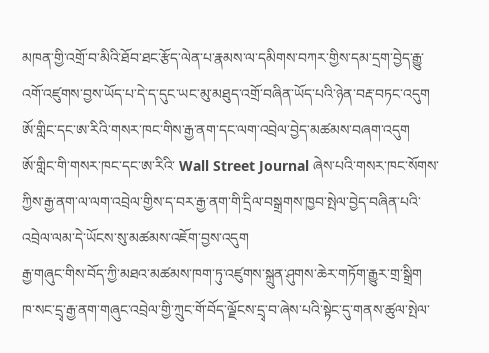མཁན་གྱི་འགྲོ་བ་མིའི་ཐོབ་ཐང་རྩོད་ལེན་པ་རྣམས་ལ་དམིགས་བཀར་གྱིས་དམ་དྲག་བྱེད་རྒྱུ་འགོ་འཛུགས་བྱས་ཡོད་པ་དེ་ད་དུང་ཡང་མུ་མཐུད་འགྲོ་བཞིན་ཡོད་པའི་ཉེན་བརྡ་བཏང་འདུག
ཨོ་གླིང་དང་ཨ་རིའི་གསར་ཁང་གིས་རྒྱ་ནག་དང་ལག་འབྲེལ་བྱེད་མཚམས་བཞག་འདུག
ཨོ་གླིང་གི་གསར་ཁང་དང་ཨ་རིའི་ Wall Street Journal ཞེས་པའི་གསར་ཁང་སོགས་ཀྱིས་རྒྱ་ནག་ལ་ལག་འབྲེལ་གྱིས་ད་བར་རྒྱ་ནག་གི་དྲིལ་བསྒྲགས་ཁྱབ་སྤེལ་བྱེད་བཞིན་པའི་འབྲེལ་ལམ་དེ་ཡོངས་སུ་མཚམས་འཇོག་བྱས་འདུག
རྒྱ་གཞུང་གིས་བོད་ཀྱི་མཐའ་མཚམས་ཁག་ཏུ་འཛུགས་སྐྲུན་ཤུགས་ཆེར་གཏོག་རྒྱུར་གྲ་སྒྲིག
ཁ་སང་དྲྭ་རྒྱ་ནག་གཞུང་འབྲེལ་གྱི་ཀྲུང་གོ་བོད་ལྗོངས་དྲྭ་བ་ཞེས་པའི་སྟེང་དུ་གནས་ཚུལ་སྤེལ་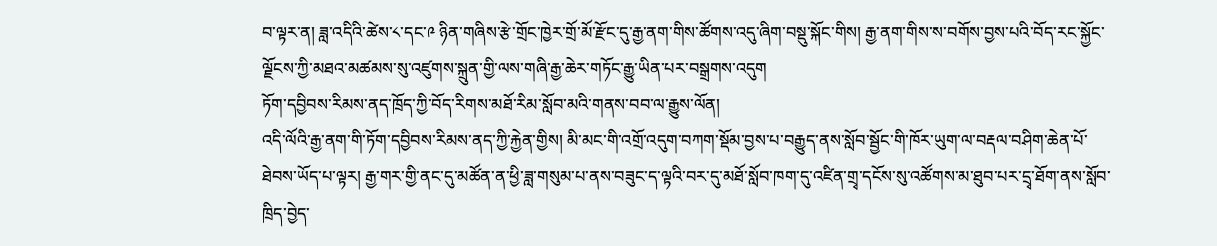བ་ལྟར་ན། ཟླ་འདིའི་ཚེས་༨་དང་༩ ཉིན་གཞིས་རྩེ་གྲོང་ཁྱེར་གྲོ་མོ་རྫོང་དུ་རྒྱ་ནག་གིས་ཚོགས་འདུ་ཞིག་བསྡུ་སྐོང་གིས། རྒྱ་ནག་གིས་ས་བགོས་བྱས་པའི་བོད་རང་སྐྱོང་ལྗོངས་ཀྱི་མཐའ་མཚམས་སུ་འཛུགས་སྐྲུན་གྱི་ལས་གཞི་རྒྱ་ཆེར་གཏོང་རྒྱུ་ཡིན་པར་བསྒྲགས་འདུག
ཏོག་དབྱིབས་རིམས་ནད་ཁྲོད་ཀྱི་བོད་རིགས་མཐོ་རིམ་སློབ་མའི་གནས་བབ་ལ་རྒྱུས་ལོན།
འདི་ལོའི་རྒྱ་ནག་གི་ཏོག་དབྱིབས་རིམས་ནད་ཀྱི་རྐྱེན་གྱིས། མི་མང་གི་འགྲོ་འདུག་བཀག་སྡོམ་བྱས་པ་བརྒྱུད་ནས་སློབ་སྦྱོང་གི་ཁོར་ཡུག་ལ་བརྡལ་བཤིག་ཆེན་པོ་ཐེབས་ཡོད་པ་ལྟར། རྒྱ་གར་གྱི་ནང་དུ་མཚོན་ན་ཕྱི་ཟླ་གསུམ་པ་ནས་བཟུང་ད་ལྟའི་བར་དུ་མཐོ་སློབ་ཁག་དུ་འཛིན་གྲྭ་དངོས་སུ་འཚོགས་མ་ཐུབ་པར་དྲྭ་ཐོག་ནས་སློབ་ཁྲིད་བྱེད་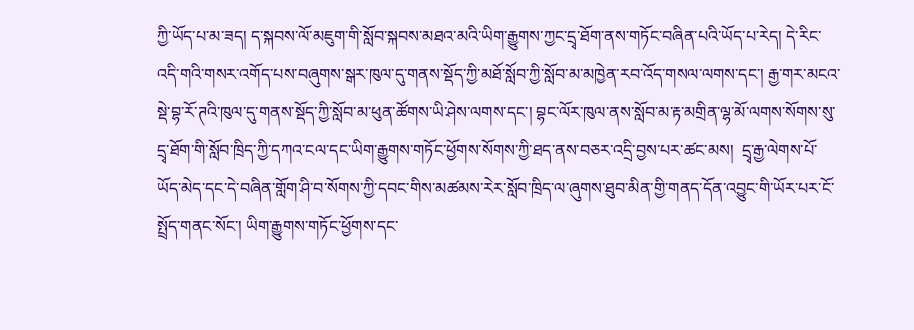ཀྱི་ཡོད་པ་མ་ཟད། ད་སྐབས་ལོ་མཇུག་གི་སློབ་སྐབས་མཐའ་མའི་ཡིག་རྒྱུགས་ཀྱང་དྲྭ་ཐོག་ནས་གཏོང་བཞིན་པའི་ཡོད་པ་རེད། དེ་རིང་འདི་གའི་གསར་འགོད་པས་བཞུགས་སྒར་ཁུལ་དུ་གནས་སྡོད་ཀྱི་མཐོ་སློབ་ཀྱི་སློབ་མ་མཁྱེན་རབ་འོད་གསལ་ལགས་དང་། རྒྱ་གར་མངའ་སྡེ་བྷ་རོ་ཊའི་ཁུལ་དུ་གནས་སྡོད་ཀྱི་སློབ་མ་ཕུན་ཚོགས་ཡི་ཤེས་ལགས་དང་། བྷང་ལོར་ཁུལ་ནས་སློབ་མ་རྟ་མགྲིན་ལྷ་མོ་ལགས་སོགས་སུ་དྲྭ་ཐོག་གི་སློབ་ཁྲིད་ཀྱི་དཀའ་ངལ་དང་ཡིག་རྒྱུགས་གཏོང་ཕྱོགས་སོགས་ཀྱི་ཐད་ནས་བཅར་འདྲི་བྱས་པར་ཚང་མས།  དྲྭ་རྒྱ་ལེགས་པོ་ཡོད་མེད་དང་དེ་བཞིན་གློག་ཤི་བ་སོགས་ཀྱི་དབང་གིས་མཚམས་རེར་སློབ་ཁྲིད་ལ་ཞུགས་ཐུབ་མིན་གྱི་གནད་དོན་འབྱུང་གི་ཡོར་པར་ངོ་སྤྲོད་གནང་སོང་། ཡིག་རྒྱུགས་གཏོང་ཕྱོགས་དང་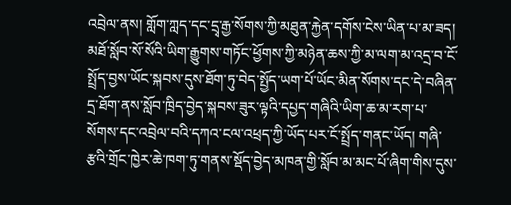འབྲེལ་ནས། གློག་ཀླད་དང་དྲྭ་རྒྱ་སོགས་ཀྱི་མཐུན་རྐྱེན་དགོས་ངེས་ཡིན་པ་མ་ཟད། མཐོ་སློབ་སོ་སོའི་ཡིག་རྒྱུགས་གཏོང་ཕྱོགས་ཀྱི་མཉེན་ཆས་ཀྱི་མ་ལག་མ་འདྲ་བ་ངོ་སྤྲོད་བྱས་ཡོང་སྐབས་དུས་ཐོག་ཏུ་བེད་སྤྱོད་ཡག་པོ་ཡོང་མིན་སོགས་དང་དེ་བཞིན་དྲ་ཐོག་ནས་སློབ་ཁྲིད་བྱེད་སྐབས་ཟུར་ལྟའི་དཔྱད་གཞིའི་ཡིག་ཆ་མ་རག་པ་སོགས་དང་འབྲེལ་བའི་དཀའ་ངལ་འཕྲད་ཀྱི་ཡོད་པར་ངོ་སྤྲོད་གནང་ཡོད། གཞི་རྩའི་གྲོང་ཁྱེར་ཆེ་ཁག་ཏུ་གནས་སྡོད་བྱེད་མཁན་གྱི་སློབ་མ་མང་པོ་ཞིག་གིས་དུས་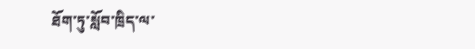ཐོག་ཏུ་སློབ་ཁྲིད་ལ་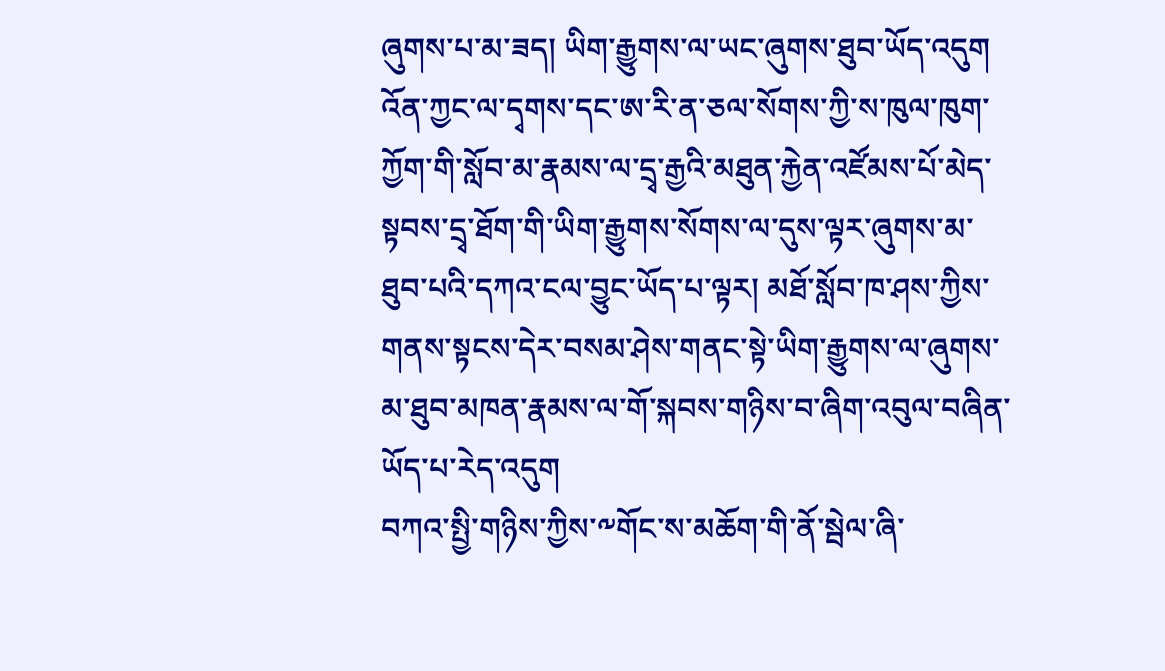ཞུགས་པ་མ་ཟད། ཡིག་རྒྱུགས་ལ་ཡང་ཞུགས་ཐུབ་ཡོད་འདུག འོན་ཀྱང་ལ་དྭགས་དང་ཨ་རི་ན་ཅལ་སོགས་ཀྱི་ས་ཁུལ་ཁུག་ཀྱོག་གི་སློབ་མ་རྣམས་ལ་དྲྭ་རྒྱའི་མཐུན་རྐྱེན་འཛོམས་པོ་མེད་སྟབས་དྲྭ་ཐོག་གི་ཡིག་རྒྱུགས་སོགས་ལ་དུས་ལྟར་ཞུགས་མ་ཐུབ་པའི་དཀའ་ངལ་བྱུང་ཡོད་པ་ལྟར། མཐོ་སློབ་ཁ་ཤས་ཀྱིས་གནས་སྟངས་དེར་བསམ་ཤེས་གནང་སྟེ་ཡིག་རྒྱུགས་ལ་ཞུགས་མ་ཐུབ་མཁན་རྣམས་ལ་གོ་སྐབས་གཉིས་བ་ཞིག་འབུལ་བཞིན་ཡོད་པ་རེད་འདུག
བཀའ་སྤྱི་གཉིས་ཀྱིས་༸གོང་ས་མཆོག་གི་ནོ་སྦེལ་ཞི་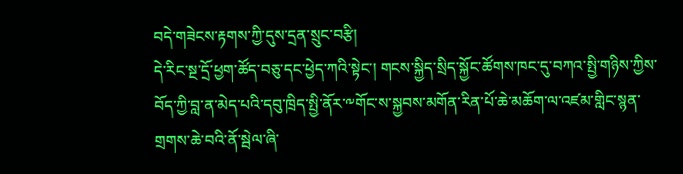བདེ་གཟེངས་རྟགས་ཀྱི་དུས་དྲན་སྲུང་བརྩི།
དེ་རིང་སྔ་དྲོ་ཕྱག་ཚོད་བཅུ་དང་ཕྱེད་ཀའི་སྟེང་། གངས་སྐྱིད་སྲིད་སྐྱོང་ཚོགས་ཁང་དུ་བཀའ་སྤྱི་གཉིས་ཀྱིས་བོད་ཀྱི་བླ་ན་མེད་པའི་དབུ་ཁྲིད་སྤྱི་ནོར་༸གོང་ས་སྐྱབས་མགོན་རིན་པོ་ཆེ་མཆོག་ལ་འཛམ་གླིང་སྙན་གྲགས་ཆེ་བའི་ནོ་སྦེལ་ཞི་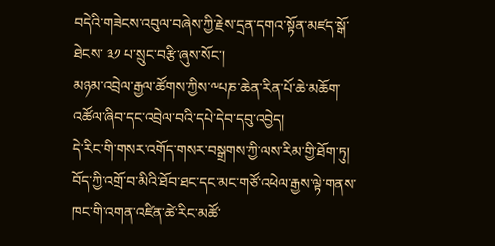བདེའི་གཟེངས་འབུལ་བཞེས་ཀྱི་རྗེས་དྲན་དགའ་སྟོན་མཛད་སྒོ་ཐེངས་ ༣༡ པ་སྲུང་བརྩི་ཞུས་སོང་།
མཉམ་འབྲེལ་རྒྱལ་ཚོགས་ཀྱིས་༸པཎ་ཆེན་རིན་པོ་ཆེ་མཆོག་འཚོལ་ཞིབ་དང་འབྲེལ་བའི་དཔེ་དེབ་དབུ་འབྱེད།
དེ་རིང་གི་གསར་འགོད་གསར་བསྒྲགས་ཀྱི་ལས་རིམ་གྱི་ཐོག་ཏུ། བོད་ཀྱི་འགྲོ་བ་མིའི་ཐོབ་ཐང་དང་མང་གཙོ་འཕེལ་རྒྱས་ལྟེ་གནས་ཁང་གི་འགན་འཛིན་ཚེ་རིང་མཚོ་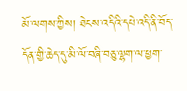མོ་ལགས་ཀྱིས། ཐེངས་འདིའི་དཔེ་འདི་ནི་བོད་དོན་གྱི་ཆེད་དུ་མི་ལོ་བཞི་བཅུ་ལྷག་ལ་ཕྱག་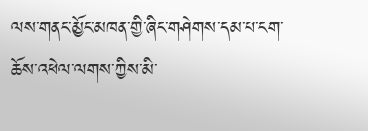ལས་གནང་མྱོང་མཁན་གྱི་ཞིང་གཤེགས་དམ་པ་ངག་ཆོས་འཕེལ་ལགས་ཀྱིས་མི་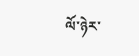ལོ་ཉེར་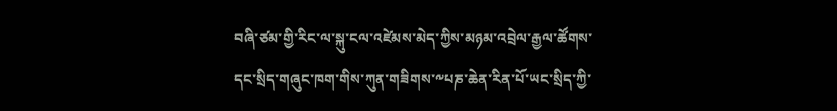བཞི་ཙམ་གྱི་རིང་ལ་སྐུ་ངལ་འཛེམས་མེད་ཀྱིས་མཉམ་འབྲེལ་རྒྱལ་ཚོགས་དང་སྲིད་གཞུང་ཁག་གིས་ཀུན་གཟིགས་༸པཎ་ཆེན་རིན་པོ་ཡང་སྲིད་ཀྱི་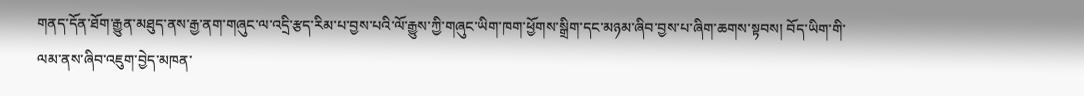གནད་དོན་ཐོག་རྒྱུན་མཐུད་ནས་རྒྱ་ནག་གཞུང་ལ་འདྲི་རྩད་རིམ་པ་བྱས་པའི་ལོ་རྒྱུས་ཀྱི་གཞུང་ཡིག་ཁག་ཕྱོགས་སྒྲིག་དང་མཉམ་ཞིབ་བྱས་པ་ཞིག་ཆགས་སྟབས། བོད་ཡིག་གི་ལམ་ནས་ཞིབ་འཇུག་བྱེད་མཁན་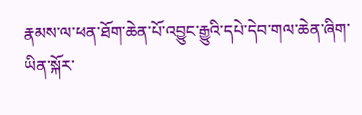རྣམས་ལ་ཕན་ཐོག་ཆེན་པོ་འབྱུང་རྒྱུའི་དཔེ་དེབ་གལ་ཆེན་ཞིག་ཡིན་སྐོར་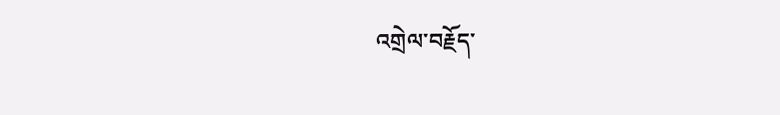འགྲེལ་བརྗོད་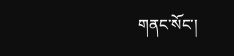གནང་སོང་།